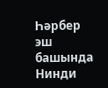Һәрбер эш башында
Нинди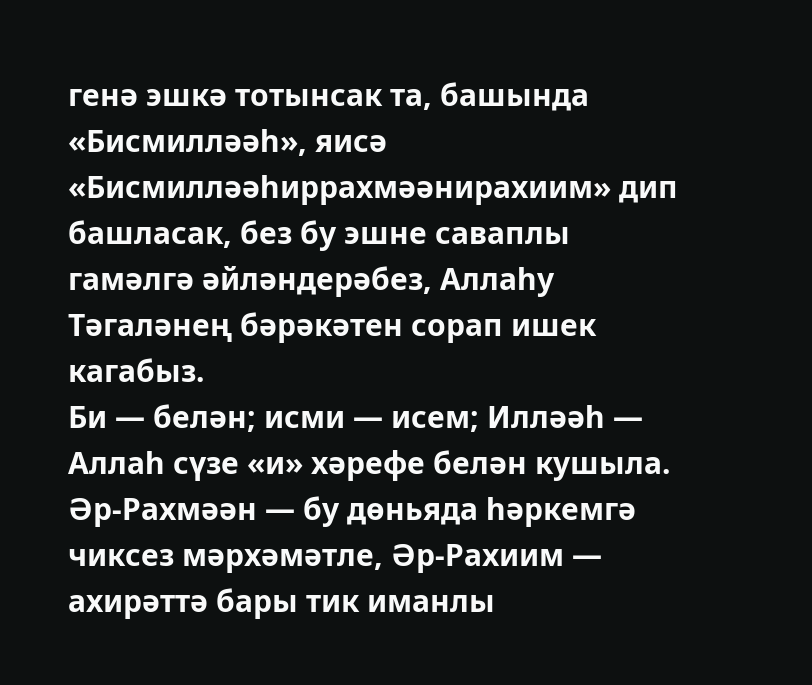генә эшкә тотынсак та, башында «Бисмилләәһ», яисә «Бисмилләәһиррахмәәнирахиим» дип башласак, без бу эшне саваплы гамәлгә әйләндерәбез, Аллаһу Тәгаләнең бәрәкәтен сорап ишек кагабыз.
Би — белән; исми — исем; Илләәһ — Аллаһ сүзе «и» хәрефе белән кушыла. Әр-Рахмәән — бу дөньяда һәркемгә чиксез мәрхәмәтле, Әр-Рахиим — ахирәттә бары тик иманлы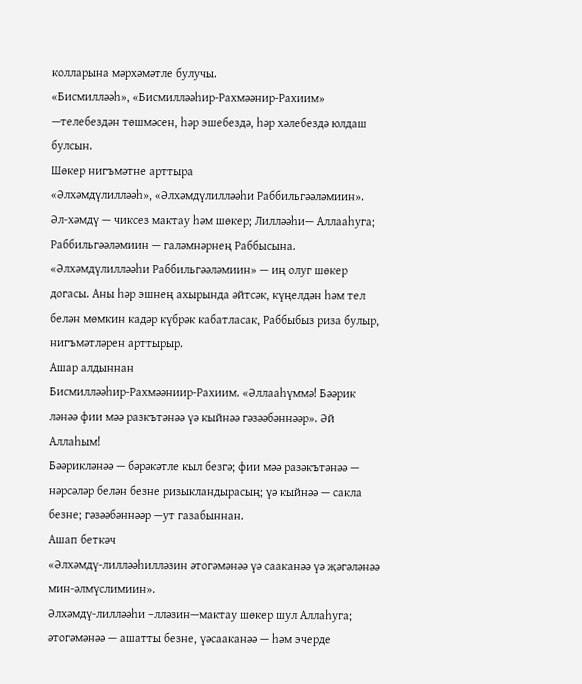колларына мәрхәмәтле булучы.
«Бисмилләәһ», «Бисмилләәһир-Рахмәәнир-Рахиим» —телебездән төшмәсен, һәр эшебездә, һәр хәлебездә юлдаш булсын.
Шөкер нигъмәтне арттыра
«Әлхәмдүлилләәһ», «Әлхәмдүлилләәһи Раббильгәәләмиин».
Әл-хәмдү — чиксез мактау һәм шөкер; Лилләәһи— Аллааһуга; Раббильгәәләмиин — галәмнәрнең Раббысына.
«Әлхәмдүлилләәһи Раббильгәәләмиин» — иң олуг шөкер догасы. Аны һәр эшнең ахырында әйтсәк, күңелдән һәм тел белән мөмкин кадәр күбрәк кабатласак, Раббыбыз риза булыр, нигъмәтләрен арттырыр.
Ашар алдыннан
Бисмилләәһир-Рахмәәниир-Рахиим. «Әллааһүммә! Бәәрик ләнәә фии мәә разкътәнәә үә кыйнәә гәзәәбәннәәр». Әй Аллаһым!
Бәәрикләнәә — бәрәкәтле кыл безгә; фии мәә разәкътәнәә — нәрсәләр белән безне ризыкландырасың; үә кыйнәә — сакла безне; гәзәәбәннәәр —ут газабыннан.
Ашап беткәч
«Әлхәмдү-лилләәһилләзин әтогәмәнәә үә сааканәә үә җәгәләнәә мин-әлмүслимиин».
Әлхәмдү-лилләәһи –лләзин—мактау шөкер шул Аллаһуга; әтогәмәнәә — ашатты безне, үәсааканәә — һәм эчерде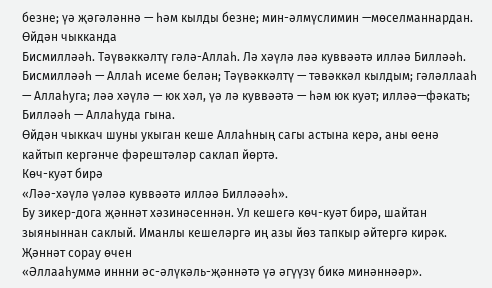безне; үә җәгәләннә — һәм кылды безне; мин-әлмүслимин —мөселманнардан.
Өйдән чыкканда
Бисмилләәһ. Тәүвәккәлтү гәлә-Аллаһ. Лә хәүлә ләә куввәәтә илләә Билләәһ.
Бисмилләәһ — Аллаһ исеме белән; Тәүвәккәлтү — тәвәккәл кылдым; гәләллааһ — Аллаһуга; ләә хәүлә — юк хәл, үә лә куввәәтә — һәм юк куәт; илләә—фәкать; Билләәһ — Аллаһуда гына.
Өйдән чыккач шуны укыган кеше Аллаһның сагы астына керә, аны өенә кайтып кергәнче фәрештәләр саклап йөртә.
Көч-куәт бирә
«Ләә-хәүлә үәләә куввәәтә илләә Билләәәһ».
Бу зикер-дога җәннәт хәзинәсеннән. Ул кешегә көч-куәт бирә, шайтан зыяныннан саклый. Иманлы кешеләргә иң азы йөз тапкыр әйтергә кирәк.
Җәннәт сорау өчен
«Әллааһуммә иннни әс-әлүкәль-җәннәтә үә әгүүзү бикә минәннәәр».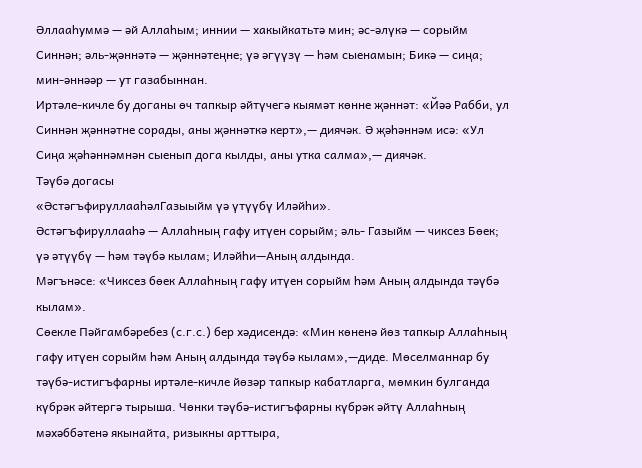Әллааһуммә — әй Аллаһым; иннии — хакыйкатьтә мин; әс-әлүкә — сорыйм Синнән; әль-җәннәтә — җәннәтеңне; үә әгүүзү — һәм сыенамын; Бикә — сиңа; мин-әннәәр — ут газабыннан.
Иртәле-кичле бу доганы өч тапкыр әйтүчегә кыямәт көнне җәннәт: «Йәә Рабби, ул Синнән җәннәтне сорады, аны җәннәткә керт»,— диячәк. Ә җәһәннәм исә: «Ул Сиңа җәһәннәмнән сыенып дога кылды, аны утка салма»,— диячәк.
Тәүбә догасы
«ӘстәгъфируллааһәлГазыыйм үә үтүүбү Иләйһи».
Әстәгъфируллааһә — Аллаһның гафу итүен сорыйм; әль- Газыйм — чиксез Бөек; үә әтүүбү — һәм тәүбә кылам; Иләйһи—Аның алдында.
Мәгънәсе: «Чиксез бөек Аллаһның гафу итүен сорыйм һәм Аның алдында тәүбә кылам».
Сөекле Пәйгамбәребез (с.г.с.) бер хәдисендә: «Мин көненә йөз тапкыр Аллаһның гафу итүен сорыйм һәм Аның алдында тәүбә кылам»,—диде. Мөселманнар бу тәүбә-истигъфарны иртәле-кичле йөзәр тапкыр кабатларга, мөмкин булганда күбрәк әйтергә тырыша. Чөнки тәүбә-истигъфарны күбрәк әйтү Аллаһның мәхәббәтенә якынайта, ризыкны арттыра,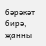бәрәкәт бирә, җанны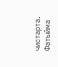чистарта.
Фатыйма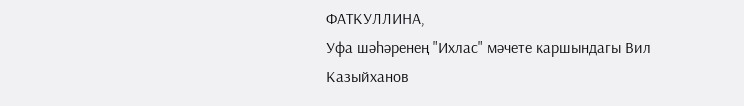ФАТКУЛЛИНА,
Уфа шәһәренең "Ихлас" мәчете каршындагы Вил Казыйханов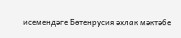исемендәге Бөтенрусия әхлак мәктәбе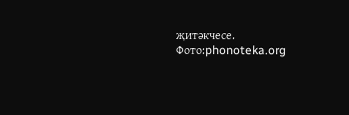җитәкчесе.
Фото:phonoteka.org